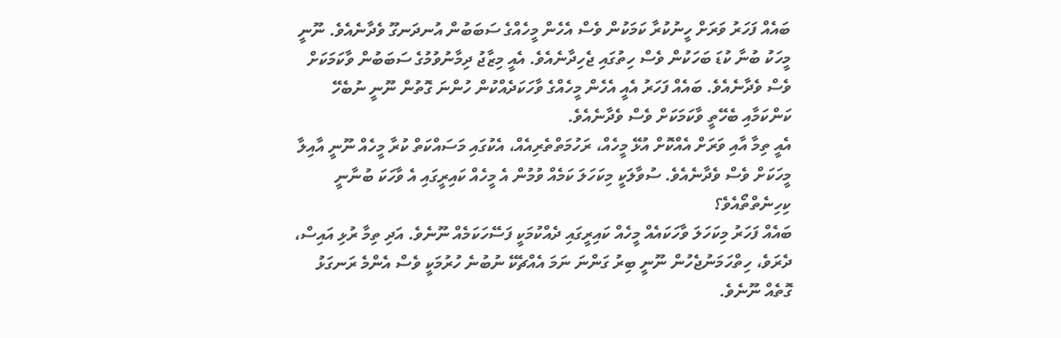ބައެއް ފަހަރު ވަރަށް ހީނުކުރާ ކަމަކުން ވެސް އެހެން މީހެއްގެ ސަބަބުން އުނދަނގޫ ވެދާނެއެވެ. ނޫނީ މީހަކު ބުނާ ކުޑަ ބަހަކުން ވެސް ހިތުގައި ޖެހިދާނެއެވެ. އެއީ މިޒާޖު ދިމާނުވުމުގެ ސަބަބުން ވާކަމަކަށް ވެސް ވެދާނެއެވެ. ބައެއް ފަހަރު އެއީ އެހެން މީހެއްގެ ވާހަކަދެއްކުން ހުންނަ ގޮތުން ނޫނީ ނުބެހޭ ކަންކަމާއި ބެހޭތީ ވާކަމަކަށް ވެސް ވެދާނެއެވެ.
އެއީ ތިމާ އާއި ވަރަށް އެއްކޮށް އުޅޭ މީހެއް، ރަހުމަތްތެރިއެއް، އެކުގައި މަސައްކަތް ކުރާ މީހެއް ނޫނީ އާއިލާ މީހަކަށް ވެސް ވެދާނެއެވެ. ސުވާލަކީ މިކަހަލަ ކަމެއް ވުމުން އެ މީހެއް ކައިރީގައި އެ ވާހަކަ ބުނާނީ ކިހިނެތްތޯއެވެ؟
ބައެއް ފަހަރު މިކަހަލަ ވާހަކައެއް މީހެއް ކައިރީގައި ދެއްކުމަކީ ފަސޭހަކަމެއް ނޫނެވެ. އަދި ތިމާ ރުޅި އައިސް، ދެރަވެ، ހިތްހަމަނުޖެހުން ނޫނީ ބިރު ގަންނަ ނަމަ އެއްޗެކޭ ނުބުނެ ހުރުމަކީ ވެސް އެންމެ ރަނގަޅު ގޮތެއް ނޫނެވެ.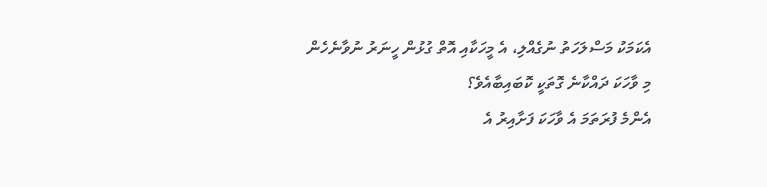އެކަމަކު މަސްލަހަތު ނުގެއްލި، އެ މީހަކާއި އޮތް ގުޅުން ހީނަރު ނުވާނެހެން މި ވާހަކަ ދައްކާނެ ގޮތަކީ ކޮބައިބާއެވެ؟
އެންމެ ފުރަތަމަ އެ ވާހަކަ ފަށާއިރު އެ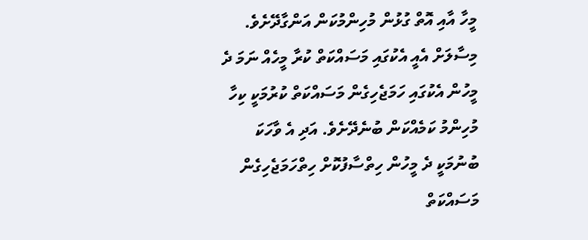މީހާ އާއި އޮތް ގުޅުން މުހިންމުކަން އަންގާދޭށެވެ. މިސާލަށް އެއީ އެކުގައި މަސައްކަތް ކުރާ މީހެއް ނަމަ ދެ މީހުން އެކުގައި ހަމަޖެހިގެން މަސައްކަތް ކުރުމަކީ ކިހާ މުހިންމު ކަމެއްކަން ބުނެދޭށެވެ. އަދި އެ ވާހަކަ ބުނުމަކީ ދެ މީހުން ހިތްސާފުކޮށް ހިތްހަމަޖެހިގެން މަސައްކަތް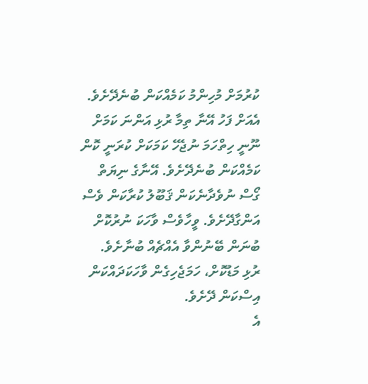ކުރުމަށް މުހިންމު ކަމެއްކަން ބުނެދޭށެވެ.
އެއަށް ފަހު އޭނާ ތިމާ ރުޅި އަންނަ ކަމަށް ނޫނީ ހިތްހަމަ ނުޖެހޭ ކަމަކަށް ކުރަނީ ކޮން ކަމެއްކަން ބުނެދޭށެވެ. އޭނާގެ ނިޔަތް ގޯސް ނުވެދާނެކަން ޤަބޫލު ކުރާކަން ވެސް އަންގާދޭށެވެ. ވީހާވެސް ވާހަކަ ނުރުކޮށް ބުނަން ބޭނުންވާ އެއްޗެއް ބުނާށެވެ. ރުޅި މަޑުކޮށް، ހަމަޖެހިގެން ވާހަކަދައްކަން އިސްކަން ދޭށެވެ.
އެ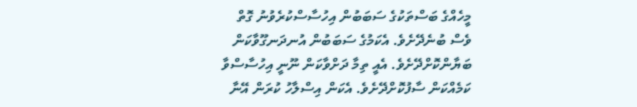މީހެއްގެ ބަސްތަކުގެ ސަބަބުން އިހުސާސްކުރެވުނު ގޮތް ވެސް ބުނެދޭށެވެ. އެކަމުގެ ސަބަބުން އުނދަނގޫވާކަން ބަޔާންކޮށްދޭށެވެ. އެއީ ތިމާ ދަށްވާކަން ނޫނީ އިހުސާސްވާ ކަމެއްކަން ސާފުކޮށްދޭށެވެ. އެކަން އިސްލާހު ކުރަން އޭނާ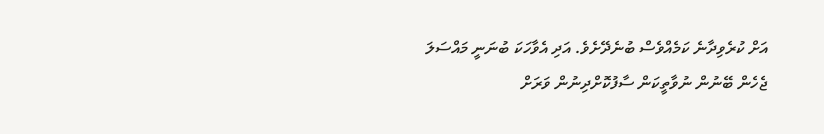އަށް ކުރެވިދާނެ ކަމެއްވެސް ބުނެދޭށެވެ. އަދި އެވާހަކަ ބުނަނީ މައްސަލަ ޖެހެން ބޭނުން ނުވާތީކަން ސާފުކޮށްދިނުން ވަރަށް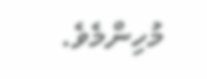މުހިންމެވެ.